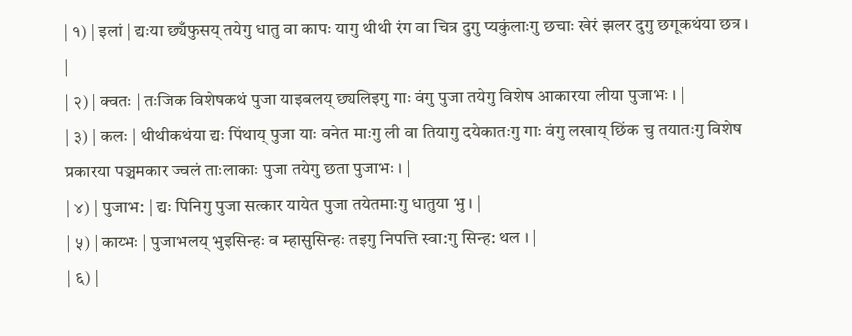| १) | इलां | द्यःया छ्यँफुसय् तयेगु धातु वा कापः यागु थीथी रंग वा चित्र दुगु प्यकुंलाःगु छचाः खेरं झलर दुगु छगूकथंया छत्र । |
| २) | क्वतः | तःजिक विशेषकथं पुजा याइबलय् छ्यलिइगु गाः वंगु पुजा तयेगु विशेष आकारया लीया पुजाभः । |
| ३) | कलः | थीथीकथंया द्यः पिंथाय् पुजा याः वनेत माःगु ली वा तियागु दयेकातःगु गाः वंगु लखाय् छिंक चु तयातःगु विशेष प्रकारया पञ्चमकार ज्वलं ताःलाकाः पुजा तयेगु छता पुजाभः । |
| ४) | पुजाभ: | द्यः पिनिगु पुजा सत्कार यायेत पुजा तयेतमाःगु धातुया भु । |
| ५) | काय्भः | पुजाभलय् भुइसिन्हः व म्हासुसिन्हः तइगु निपत्ति स्वा:गु सिन्ह: थल । |
| ६) |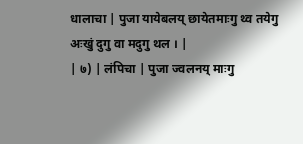धालाचा | पुजा यायेबलय् छायेतमाःगु थ्व तयेगु अःखुं दुगु वा मदुगु थल । |
| ७) | लंपिचा | पुजा ज्वलनय् माःगु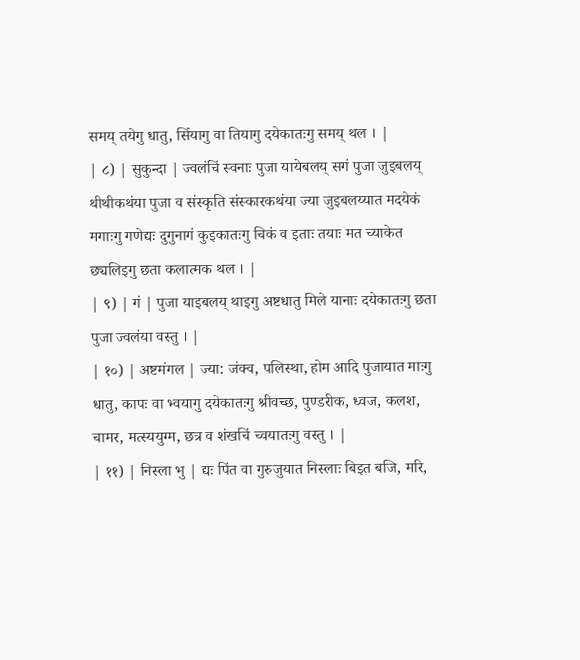समय् तयेगु धातु, सिँयागु वा तियागु दयेकातःगु समय् थल । |
| ८) | सुकुन्दा | ज्वलंचिं स्वनाः पुजा यायेबलय् सगं पुजा जुइबलय् थीथीकथंया पुजा व संस्कृति संस्कारकथंया ज्या जुइबलय्यात मदयेकं मगाःगु गणेद्यः दुगुनागं कुइकातःगु चिकं व इताः तयाः मत च्याकेत छ्यलिइगु छता कलात्मक थल । |
| ९) | गं | पुजा याइबलय् थाइगु अष्टधातु मिले यानाः दयेकातःगु छता पुजा ज्वलंया वस्तु । |
| १०) | अष्टमंगल | ज्या: जंक्व, पलिस्था, होम आदि पुजायात माःगु धातु, कापः वा भ्वयागु दयेकातःगु श्रीवच्छ, पुण्डरीक, ध्वज, कलश, चामर, मत्स्ययुग्म, छत्र व शंखचिं च्वयातःगु वस्तु । |
| ११) | निस्ला भु | द्यः पिंत वा गुरुजुयात निस्लाः बिइत बजि, मरि,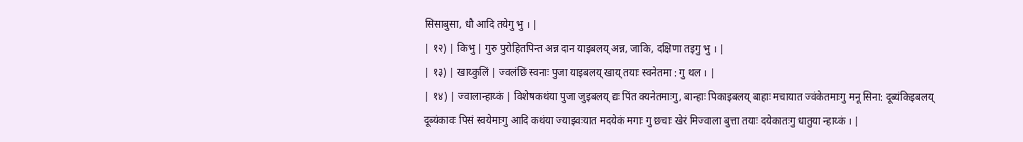सिसाबुसा, धौ आदि तयेगु भु । |
| १२) | किभु | गुरु पुरोहितपिन्त अन्न दान याइबलय् अन्न, जाकि, दक्षिणा तइगु भु । |
| १३) | खाय्कुलिं | ज्वलंछिं स्वनाः पुजा याइबलय् खाय् तयाः स्वनेतमा : गु थल । |
| १४) | ज्वालान्हाय्कं | विशेषकथंया पुजा जुइबलय् द्यः पिंत क्यनेतमाःगु, बान्हाः पिकाइबलय् बाहाः मचायात ज्वंकेतमाःगु मनू सिना: दूब्यंकिइबलय् दूब्यंकावः पिसं स्वयेमाःगु आदि कथंया ज्याझ्वःयात मदयेकं मगाः गु छचाः खेरं मिज्वाला बुत्ता तयाः दयेकातःगु धातुया न्हाय्कं । |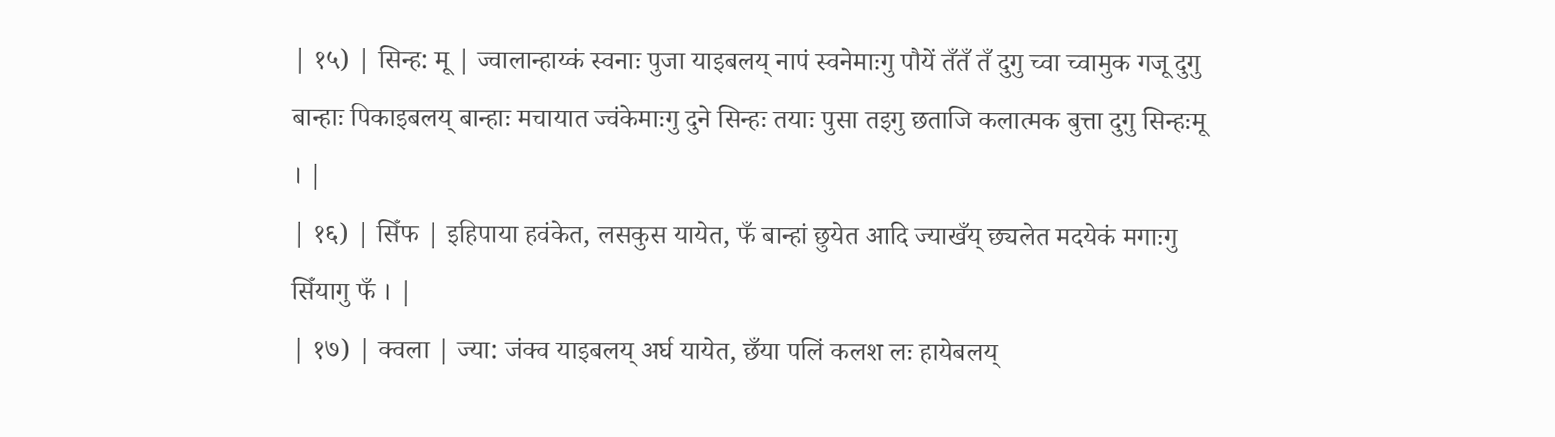| १५) | सिन्ह: मू | ज्वालान्हाय्कं स्वनाः पुजा याइबलय् नापं स्वनेमाःगु पौयें तँतँ तँ दुगु च्वा च्वामुक गजू दुगु बान्हाः पिकाइबलय् बान्हाः मचायात ज्वंकेमाःगु दुने सिन्हः तयाः पुसा तइगु छताजि कलात्मक बुत्ता दुगु सिन्हःमू । |
| १६) | सिँफ | इहिपाया हवंकेत, लसकुस यायेत, फँ बान्हां छुयेत आदि ज्याखँय् छ्यलेत मदयेकं मगाःगु सिँयागु फँ । |
| १७) | क्वला | ज्या: जंक्व याइबलय् अर्घ यायेत, छँया पलिं कलश लः हायेबलय्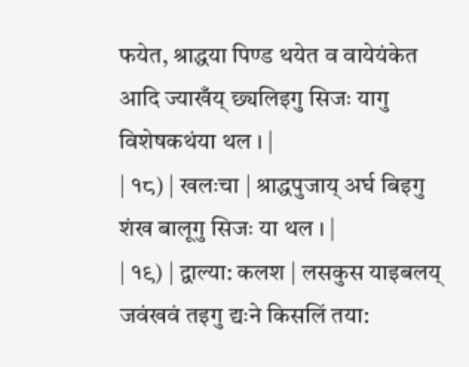फयेत, श्राद्धया पिण्ड थयेत व वायेयंकेत आदि ज्याखँय् छ्यलिइगु सिजः यागु विशेषकथंया थल । |
| १८) | खलःचा | श्राद्धपुजाय् अर्घ बिइगु शंख बालूगु सिजः या थल । |
| १९) | द्वाल्या: कलश | लसकुस याइबलय् जवंखवं तइगु द्यःने किसलिं तया: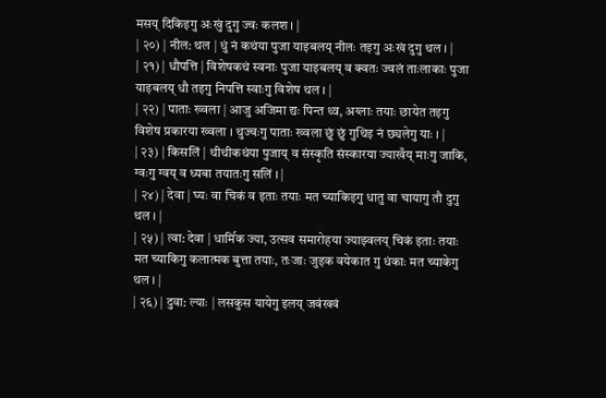मसय् दिकिइगु अःखुं दुगु ज्वः कलश । |
| २०) | नील: थल | धुं नं कथंया पुजा याइबलय् नीलः तइगु अःखं दुगु थल । |
| २१) | धौपत्ति | विशेषकथं स्वनाः पुजा याइबलय् व क्वतः ज्वलं ताःलाकाः पुजा याइबलय् धौ तइगु निपत्ति स्वाःगु विशेष थल । |
| २२) | पाताः ख्वला | आजु अजिमा द्यः पिन्त थ्व, अय्लाः तयाः छायेत तइगु विशेष प्रकारया ख्वला । थुज्वःगु पाताः ख्वला छुं छुं गुथिइ नं छ्यलेगु याः । |
| २३) | किसलिं | थीथीकथंया पुजाय् व संस्कृति संस्कारया ज्याखँय् माःगु जाकि, ग्वःगु ग्वय् व ध्यबा तयातःगु सलिं । |
| २४) | देवा | घ्यः वा चिकं व इताः तयाः मत च्याकिइगु धातु वा चायागु तौ दुगु थल । |
| २५) | त्वा: देवा | धार्मिक ज्या, उत्सव समारोहया ज्याझ्वलय् चिकं इताः तयाः मत च्याकिगु कलात्मक बुत्ता तयाः, तःजाः जुइक वयेकात गु धंकाः मत च्याकेगु थल । |
| २६) | दुवा: ल्याः | लसकुस यायेगु इलय् जवंखवं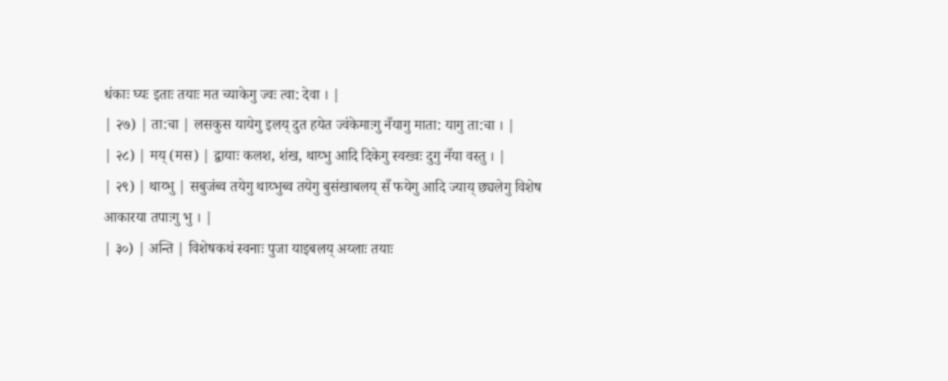धंकाः घ्यः इताः तयाः मत च्याकेगु ज्वः त्वा: देवा । |
| २७) | ता:चा | लसकुस यायेगु इलय् दुत हयेत ज्वंकेमाःगु नँयागु माता: यागु ता:चा । |
| २८) | मय् (मस) | द्वायाः कलश, शंख, थाय्भु आदि दिकेगु स्वख्वः दुगु नँया वस्तु । |
| २९) | थाय्भु | सबुजंब्व तयेगु थाय्भुब्व तयेगु बुसंखाबलय् सँ फयेगु आदि ज्याय् छ्यलेगु विशेष आकारया तपाःगु भु । |
| ३०) | अन्ति | विशेषकथं स्वनाः पुजा याइबलय् अय्लाः तयाः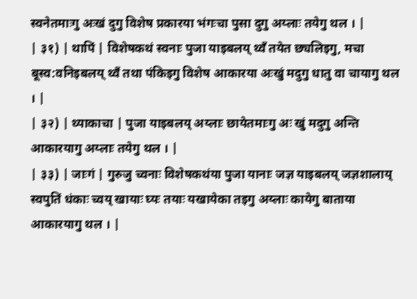स्वनेतमाःगु अःखं दुगु विशेष प्रकारया भंगःचा पुसा दुगु अय्लाः तयेगु थल । |
| ३१) | थापिं | विशेषकथं स्वनाः पुजा याइबलय् थ्वँ तयेत छ्यलिइगु, मचा बूस्व:वनिइबलय् थ्वँ तथा पंकिइगु विशेष आकारया अःखुं मदुगु धातु वा चायागु थल । |
| ३२) | थ्याकाचा | पुजा याइबलय् अय्लाः छायेतमाःगु अः खुं मदुगु अन्ति आकारयागु अय्लाः तयेगु थल । |
| ३३) | जाःगं | गुरुजु च्वनाः विशेषकथंया पुजा यानाः जज्ञ याइबलय् जज्ञशालाय् स्वपुतिं धंकाः च्वय् खायाः घ्यः तयाः यखायेका तइगु अय्लाः कायेगु बाताया आकारयागु थल । |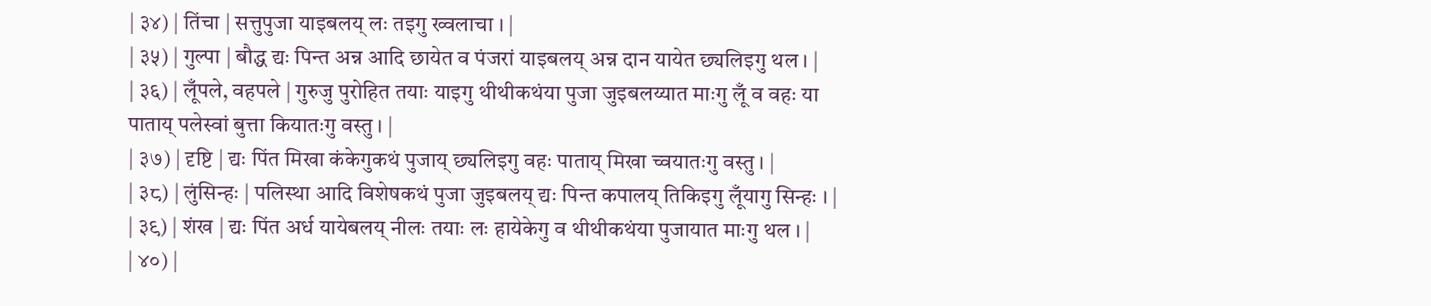| ३४) | तिंचा | सत्तुपुजा याइबलय् लः तइगु ख्वलाचा । |
| ३५) | गुल्पा | बौद्ध द्यः पिन्त अन्न आदि छायेत व पंजरां याइबलय् अन्न दान यायेत छ्यलिइगु थल । |
| ३६) | लूँपले, वहपले | गुरुजु पुरोहित तयाः याइगु थीथीकथंया पुजा जुइबलय्यात माःगु लूँ व वहः या पाताय् पलेस्वां बुत्ता कियातःगु वस्तु । |
| ३७) | दृष्टि | द्यः पिंत मिखा कंकेगुकथं पुजाय् छ्यलिइगु वहः पाताय् मिखा च्वयातःगु वस्तु । |
| ३८) | लुंसिन्हः | पलिस्था आदि विशेषकथं पुजा जुइबलय् द्यः पिन्त कपालय् तिकिइगु लूँयागु सिन्हः । |
| ३९) | शंख | द्यः पिंत अर्ध यायेबलय् नीलः तयाः लः हायेकेगु व थीथीकथंया पुजायात माःगु थल । |
| ४०) |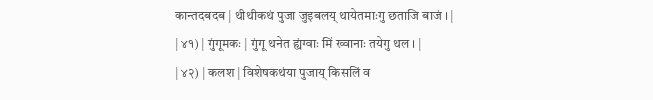कान्तदबदब | थीथीकथं पुजा जुइबलय् थायेतमाःगु छताजि बाजं । |
| ४१) | गुंगूमकः | गुंगू थनेत ह्यंग्वाः मिं ख्वानाः तयेगु थल । |
| ४२) | कलश | विशेषकथंया पुजाय् किसलिं व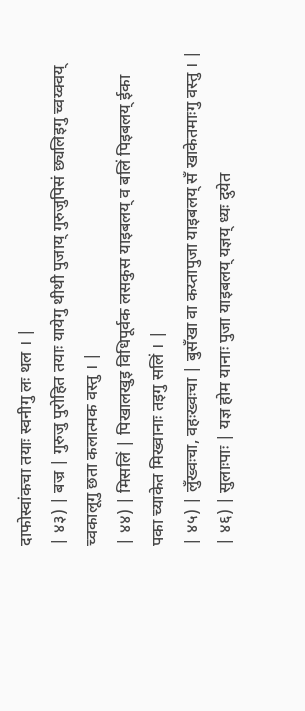दाफोस्वांकचा तयाः स्वनीगु लः थल । |
| ४३) | बज्र | गुरुजु पुरोहित तयाः यायेगु थीथी पुजाय् गुरुजुपिसं छ्यलिइगु च्वय्क्वय् च्वकालूगु छता कलात्मक वस्तु । |
| ४४) | मिसलिं | पिखालखुइ विधिपूर्वक लसकुस याइबलय् व बलिं पिइबलय् ईका पका च्याकेत मिख्वानाः तइगु सलिं । |
| ४५) | लुँख्वःचा, वहःख्वःचा | बुसँखा वा कय्तापुजा याइबलय् सँ खाकेतमाःगु वस्तु । |
| ४६) | सुलाःपाः | यज्ञ होम यानाः पुजा याइबलय् यज्ञय् ध्यः दुयेत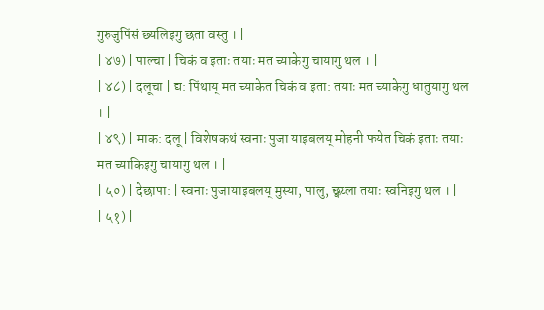गुरुजुपिंसं छ्यलिइगु छता वस्तु । |
| ४७) | पाल्चा | चिकं व इताः तयाः मत च्याकेगु चायागु थल । |
| ४८) | दलूचा | द्य: पिंथाय् मत च्याकेत चिकं व इता: तयाः मत च्याकेगु धातुयागु थल । |
| ४९) | माक: दलू | विशेषकथं स्वनाः पुजा याइबलय् मोहनी फयेत चिकं इताः तयाः मत च्याकिइगु चायागु थल । |
| ५०) | देछापा: | स्वनाः पुजायाइबलय् मुस्या, पालु, छ्वय्ला तयाः स्वनिइगु थल । |
| ५१) |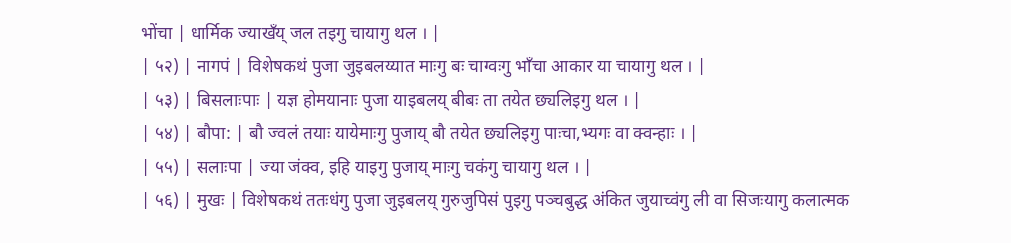भोंचा | धार्मिक ज्याखँय् जल तइगु चायागु थल । |
| ५२) | नागपं | विशेषकथं पुजा जुइबलय्यात माःगु बः चाग्वःगु भाँचा आकार या चायागु थल । |
| ५३) | बिसलाःपाः | यज्ञ होमयानाः पुजा याइबलय् बीबः ता तयेत छ्यलिइगु थल । |
| ५४) | बौपा: | बौ ज्वलं तयाः यायेमाःगु पुजाय् बौ तयेत छ्यलिइगु पाःचा,भ्यगः वा क्वन्हाः । |
| ५५) | सलाःपा | ज्या जंक्व, इहि याइगु पुजाय् माःगु चकंगु चायागु थल । |
| ५६) | मुखः | विशेषकथं ततःधंगु पुजा जुइबलय् गुरुजुपिसं पुइगु पञ्चबुद्ध अंकित जुयाच्वंगु ली वा सिजःयागु कलात्मक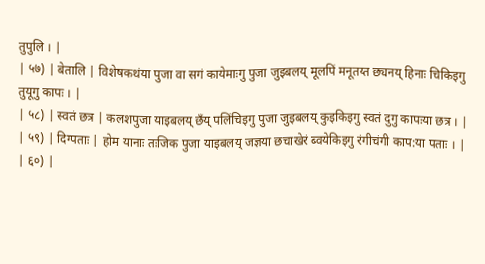तुपुलि । |
| ५७) | बेतालि | विशेषकथंया पुजा वा सगं कायेमाःगु पुजा जुइबलय् मूलपिं मनूतय्त छ्यनय् हिनाः चिकिइगु तुयूगु कापः । |
| ५८) | स्वतं छत्र | कलशपुजा याइबलय् छँय् पलिंचिइगु पुजा जुइबलय् कुइकिइगु स्वतं दुगु कापःया छत्र । |
| ५९) | दिग्पताः | होम यानाः तःजिक पुजा याइबलय् जज्ञया छचाखेरं ब्वयेकिइगु रंगीचंगी काप:या पताः । |
| ६०) |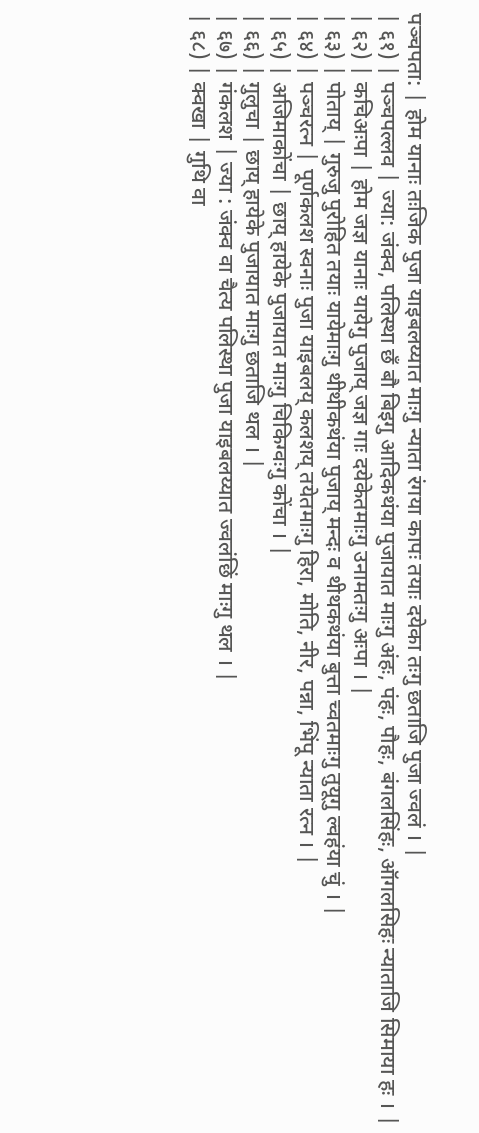पञ्चपता: | होम यानाः तःजिक पुजा याइबलय्यात माःगु न्याता रंगया कापः तयाः दयेका तःगु छताजि पुजा ज्वलं । |
| ६१) | पञ्चपल्लव | ज्या: जंक्व, पलिस्था छँ बौ बिइगु आदिकथंया पुजायात माःगु अंहः, पंहः, पौहः, बंगलसिंहः, ऑगलसिहः न्याताजि सिमाया हः । |
| ६२) | कचिअःपा | होम जज्ञ यानाः यायेगु पुजाय् जज्ञ गाः दयेकेतमाःगु उनामतःगु अःपा । |
| ६३) | पोताय् | गुरुजु पुरोहित तयाः यायेमाःगु थीथीकथंया पुजाय् मन्दः व थीथकथंया बुत्ता च्वतमाःगु तुयूगु ल्वहंया चुं । |
| ६४) | पञ्चरत्न | पूर्णकलश स्वनाः पुजा याइबलय् कलशय् तयेतमाःगु हिरा, मोति, नीर, पन्ना, भिंपू न्याता रत्न । |
| ६५) | अजिमाकोंचा | छाय् हायेके पुजायात माःगु चिकिग्वःगु कोंचा । |
| ६६) | गुलुचा | छाय् हायेके पुजायात माःगु छताजि थल । |
| ६७) | गंकलश | ज्या : जंक्व वा चैत्य पलिस्था पुजा याइबलय्यात ज्वलंछिं माःगु थल । |
| ६८) | क्वखा | गुथि वा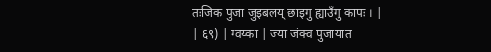तःजिक पुजा जुइबलय् छाइगु ह्याउँगु कापः । |
| ६९) | ग्वय्का | ज्या जंक्व पुजायात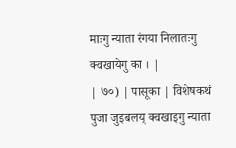माःगु न्याता रंगया निलातःगु क्वखायेगु का । |
| ७०) | पासूका | विशेषकथं पुजा जुइबलय् क्वखाइगु न्याता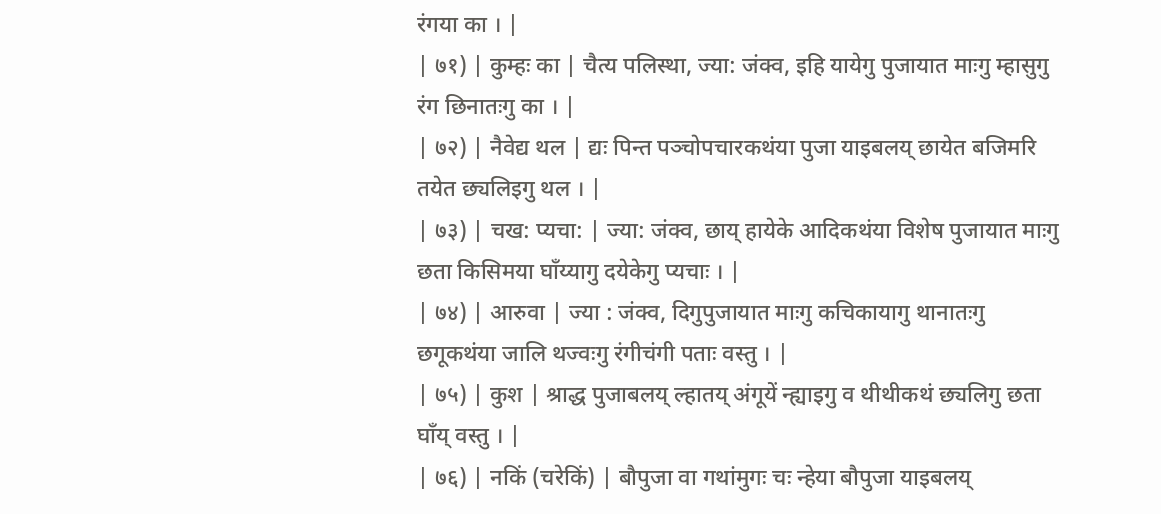रंगया का । |
| ७१) | कुम्हः का | चैत्य पलिस्था, ज्या: जंक्व, इहि यायेगु पुजायात माःगु म्हासुगु रंग छिनातःगु का । |
| ७२) | नैवेद्य थल | द्यः पिन्त पञ्चोपचारकथंया पुजा याइबलय् छायेत बजिमरि तयेत छ्यलिइगु थल । |
| ७३) | चख: प्यचा: | ज्या: जंक्व, छाय् हायेके आदिकथंया विशेष पुजायात माःगु छता किसिमया घाँय्यागु दयेकेगु प्यचाः । |
| ७४) | आरुवा | ज्या : जंक्व, दिगुपुजायात माःगु कचिकायागु थानातःगु छगूकथंया जालि थज्वःगु रंगीचंगी पताः वस्तु । |
| ७५) | कुश | श्राद्ध पुजाबलय् ल्हातय् अंगूयें न्ह्याइगु व थीथीकथं छ्यलिगु छता घाँय् वस्तु । |
| ७६) | नकिं (चरेकिं) | बौपुजा वा गथांमुगः चः न्हेया बौपुजा याइबलय्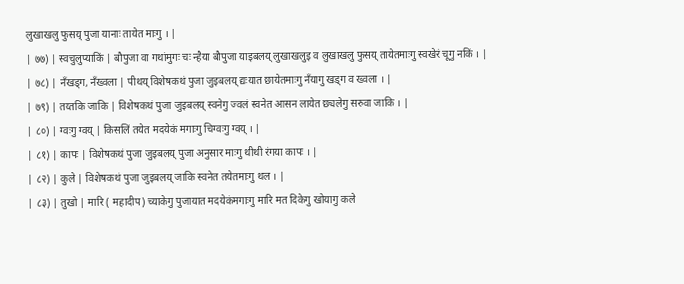लुखाखलु फुसय् पुजा यानाः तायेत माःगु । |
| ७७) | स्वचुलुप्याकिं | बौपुजा वा गथांमुगः चः न्हैया बौपुजा याइबलय् लुखाखलुइ व लुखाखलु फुसय् तायेतमाःगु स्वखेरं चूगु नकिं । |
| ७८) | नँखड्ग, नँख्वला | पीथय् विशेषकथं पुजा जुइबलय् द्यःयात छायेतमाःगु नँयागु खड्ग व ख्वला । |
| ७९) | तय्तकि जाकि | विशेषकथं पुजा जुइबलय् स्वनेगु ज्वलं स्वनेत आसन लायेत छ्यलेगु सरुवा जाकि । |
| ८०) | ग्वःगु ग्वय् | किसलिं तयेत मदयेकं मगाःगु चिग्वःगु ग्वय् । |
| ८१) | कापः | विशेषकथं पुजा जुइबलय् पुजा अनुसार माःगु थीथी रंगया कापः । |
| ८२) | कुले | विशेषकथं पुजा जुइबलय् जाकि स्वनेत तयेतमाःगु थल । |
| ८३) | तुखो | मारि ( महादीप) च्याकेगु पुजायात मदयेकंमगाःगु मारि मत दिकेगु खोयागु कले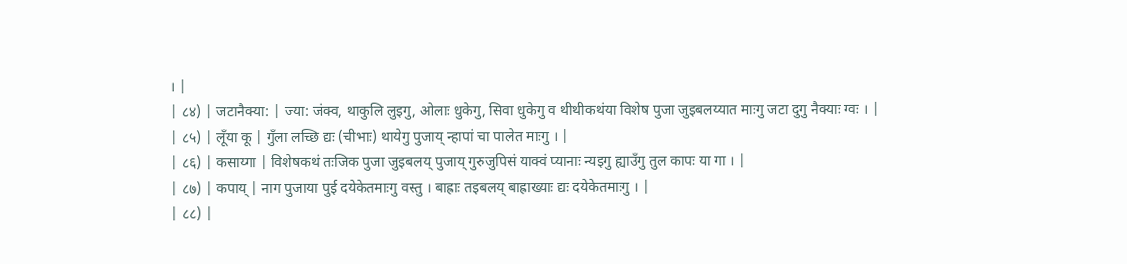। |
| ८४) | जटानैक्या: | ज्या: जंक्व, थाकुलि लुइगु, ओलाः धुकेगु, सिवा धुकेगु व थीथीकथंया विशेष पुजा जुइबलय्यात माःगु जटा दुगु नैक्याः ग्वः । |
| ८५) | लूँया कू | गुँला लच्छि द्यः (चीभाः) थायेगु पुजाय् न्हापां चा पालेत माःगु । |
| ८६) | कसाय्गा | विशेषकथं तःजिक पुजा जुइबलय् पुजाय् गुरुजुपिसं याक्वं प्यानाः न्यइगु ह्याउँगु तुल कापः या गा । |
| ८७) | कपाय् | नाग पुजाया पुई दयेकेतमाःगु वस्तु । बाह्राः तइबलय् बाह्राख्याः द्यः दयेकेतमाःगु । |
| ८८) |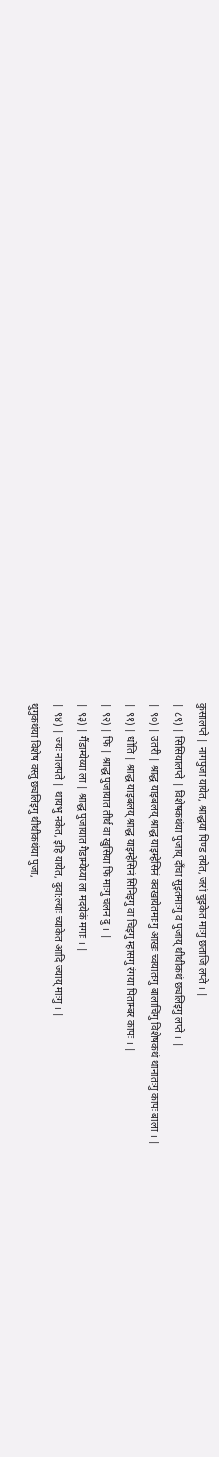कुसालप्ते | नागपुजा यायेत, श्राद्धया पिण्ड तयेत, जरां चुइकेत माःगु छताजि लप्ते । |
| ८९) | सिसियालप्ते | विशेषकथंया पुजाय् दाँचा सुइतमाःगु व पुजाय् थीथीकथं छ्यलिइगु लप्ते । |
| ९०) | उतरी | श्राद्ध याइबलय् श्राद्ध याइम्हेसिनं क्वखायेतमाःगु आखः च्वयातःगु बालाचिंगु विशेषकथं थानातःगु कापः बाला । |
| ९१) | धोति | श्राद्ध याइबलय् श्राद्ध याइम्हेसिनं सिनिइगु वा चिइगु म्हासगु रंगया पिताम्बर कापः । |
| ९२) | फि | श्राद्ध पुजायात तीर्थ वा खुसिया फि माःगु चलन दु । |
| ९३) | गैंडाम्येय्या ला | श्राद्ध पुजायात गैडाम्येय्या ला मदयेकं मगाः । |
| ९४) | ज्यः नालपते | थायभु नकेत, इहि यायेत, दुवा:ल्याः च्याकेत आदि ज्याय् माःगु । |
थुगुकथंया विशेष वस्तु छ्यलिइगु थीथीकथंया पुजा,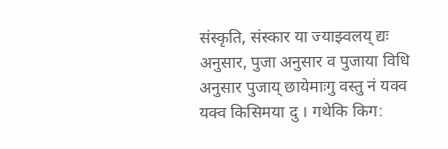संस्कृति, संस्कार या ज्याझ्वलय् द्यः अनुसार, पुजा अनुसार व पुजाया विधि अनुसार पुजाय् छायेमाःगु वस्तु नं यक्व यक्व किसिमया दु । गथेकि किग: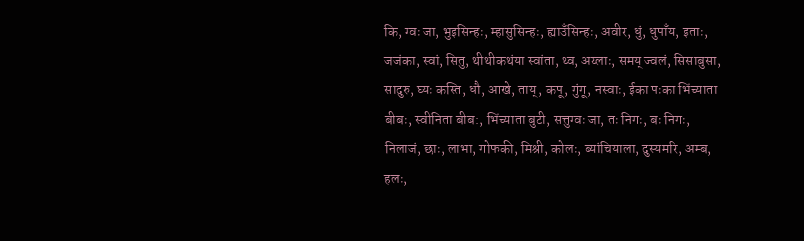कि, ग्वः जा, भुइसिन्हः, म्हासुसिन्हः, ह्याउँसिन्हः, अवीर, धुं, धुपाँय, इताः, जजंका, स्वां, सितु, थीथीकथंया स्वांता, थ्व, अय्लाः, समय् ज्वलं, सिसाबुसा, सादुरु, घ्यः कस्ति, धौ, आखे, ताय्, कपू, गुंगू, नस्वाः, ईका पःका भिंच्याता बीबः, स्वीनिता बीब:, भिंच्याता बुटी, सत्तुग्वः जा, तः निगः, बः निगः, निलाजं, छाः, लाभा, गोफकी, मिश्री, कोलः, ब्यांचियाला, दुस्यमरि, अम्ब, हलः,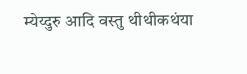म्येय्दुरु आदि वस्तु थीथीकथंया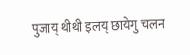पुजाय् थीथी इलय् छायेगु चलन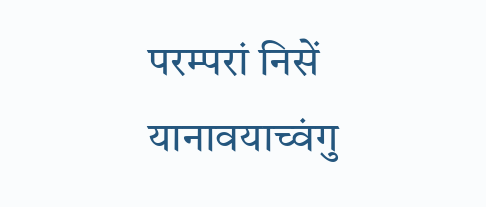परम्परां निसें यानावयाच्वंगु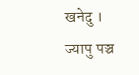खनेदु ।
ज्यापु पञ्च